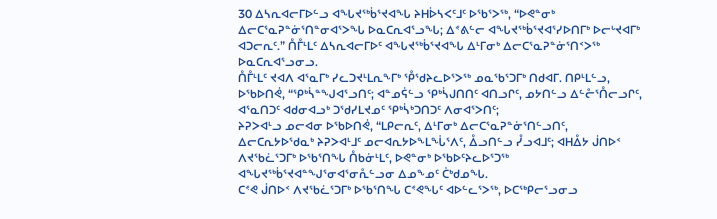30 ᐃᓴᕆᐊᓕᒥᐅᓪᓗ ᐊᖓᔪᖅᑳᕐᔪᐊᖓ ᔨᕼᐆᓴᐸᑦᒧᑦ ᐅᖃᕐᐳᖅ, “ᐅᕙᓐᓂᒃ ᐃᓕᑕᕐᓇᕈᓐᓃᕐᑎᓐᓂᐊᕐᐳᖓ ᐅᓇᑕᕆᐊᕐᓗᖓ; ᐃᕝᕕᓪᓕ ᐊᖓᔪᖅᑳᕐᔪᐊᕐᓯᐅᑎᒥᒃ ᐅᓕᒡᔪᐊᒥᒃ ᐊᑐᓕᕆᑦ.” ᑍᒤᒻᒪᑦ ᐃᓴᕆᐊᓕᒥᐅᑦ ᐊᖓᔪᖅᑳᕐᔪᐊᖓ ᐃᒻᒥᓂᒃ ᐃᓕᑕᕐᓇᕈᓐᓃᕐᑎᑉᐳᖅ ᐅᓇᑕᕆᐊᕐᓗᓂᓗ.
ᑍᒤᒻᒪᑦ ᔪᐊᐱ ᐊᕐᓇᒥᒃ ᓯᓚᑐᔪᒻᒪᕆᖕᒥᒃ ᕾᖁᔨᓚᐅᕐᐳᖅ ᓄᓇᖃᕐᑐᒥᒃ ᑎᑯᐊᒥ. ᑎᑭᒻᒪᓪᓗ, ᐅᖃᐅᑎᕚ, “ᕿᒃᓵᓐᖑᐊᕐᓗᑎᑦ; ᐊᓐᓄᕌᓪᓗ ᕿᒃᓵᒍᑎᑎᑦ ᐊᑎᓗᒋᑦ, ᓄᔭᑎᓪᓗ ᐃᓪᓔᕐᑍᓕᓗᒋᑦ, ᐊᕐᓇᑎᑐᑦ ᐊᑯᓂᐊᓗᒃ ᑐᖁᓯᒪᔪᓄᑦ ᕿᒃᓵᒃᑐᑎᑐᑦ ᐱᓂᐊᕐᐳᑎᑦ;
ᔨᕈᐳᐊᒻᓗ ᓄᓕᐊᓂ ᐅᖃᐅᑎᕚ, “ᒪᑭᓕᕆᑦ, ᐃᒻᒥᓂᒃ ᐃᓕᑕᕐᓇᕈᓐᓃᕐᑎᓪᓗᑎᑦ, ᐃᓕᑕᕆᔭᐅᖁᓇᒃ ᔨᕈᐳᐊᒻᒧᑦ ᓄᓕᐊᕆᔭᐅᖕᒪᖔᕐᐱᑦ, ᐂᓗᑎᓪᓗ ᓮᓗᐊᒧᑦ; ᐊᕼᐂᔭ ᒎᑎᐅᑉ ᐱᔪᖃᓛᕐᑐᒥᒃ ᐅᖃᕐᑎᖓ ᑍᑲᓃᒻᒪᑦ, ᐅᕙᓐᓂᒃ ᐅᖃᐅᑦᔨᓚᐅᕐᑐᖅ ᐊᖓᔪᖅᑳᕐᔪᐊᓐᖑᕐᓂᐊᕐᓂᕅᓪᓗᓂ ᐃᓄᖕᓄᑦ ᑖᒃᑯᓄᖓ.
ᑕᕝᕙ ᒎᑎᐅᑉ ᐱᔪᖃᓛᕐᑐᒥᒃ ᐅᖃᕐᑎᖓ ᑕᕝᕙᖓᑦ ᐊᐅᓪᓚᕐᐳᖅ, ᐅᑕᖅᑭᓕᕐᓗᓂᓗ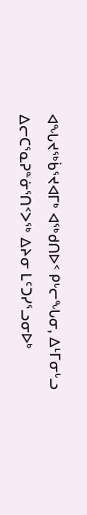ᐊᖓᔪᖅᑳᕐᔪᐊᒥᒃ ᐊᖅᑯᑎᐅᑉ ᑭᒡᓕᖓᓂ, ᐃᒻᒥᓂᒡᓗ ᐃᓕᑕᕐᓇᕈᓐᓃᕐᑎᑉᐳᖅ ᐃᔨᓂ ᒪᑦᑐᓯᕐᓗᓂᐅᒃ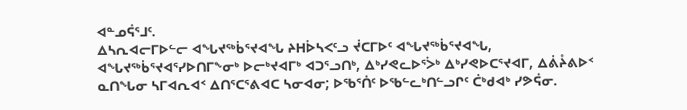ᐊᓐᓄᕌᕐᒧᑦ.
ᐃᓴᕆᐊᓕᒥᐅᓪᓕ ᐊᖓᔪᖅᑳᕐᔪᐊᖓ ᔨᕼᐆᓴᐸᑦᓗ ᔫᑕᒥᐅᑦ ᐊᖓᔪᖅᑳᕐᔪᐊᖓ, ᐊᖓᔪᖅᑳᕐᔪᐊᕐᓯᐅᑎᒥᖕᓂᒃ ᐅᓕᒃᔪᐊᒥᒃ ᐊᑐᕐᓗᑎᒃ, ᐃᒃᓯᕙᓚᐅᕐᐴᒃ ᐃᒃᓯᕙᐅᑕᕐᔪᐊᒥ, ᐃᕖᔧᕕᐅᑉ ᓇᑎᖓᓂ ᓴᒥᐊᕆᐊᑉ ᐃᑎᕐᑕᕐᕕᐊᑕ ᓴᓂᐊᓂ; ᐅᖃᕐᑏᑦ ᐅᖃᓪᓚᒃᑎᓪᓗᒋᑦ ᑖᒃᑯᐊᒃ ᓯᕗᕌᓂ.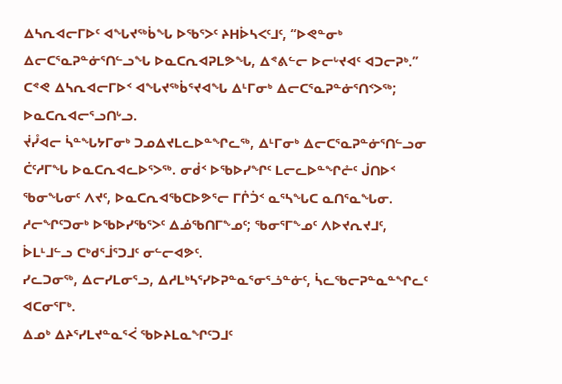ᐃᓴᕆᐊᓕᒥᐅᑦ ᐊᖓᔪᖅᑳᖓ ᐅᖃᕐᐳᑦ ᔨᕼᐆᓴᐸᑦᒧᑦ, “ᐅᕙᓐᓂᒃ ᐃᓕᑕᕐᓇᕈᓐᓃᕐᑎᓪᓗᖓ ᐅᓇᑕᕆᐊᕈᒪᕗᖓ, ᐃᕝᕕᓪᓕ ᐅᓕᒡᔪᐊᑦ ᐊᑐᓕᕈᒃ.” ᑕᕝᕙ ᐃᓴᕆᐊᓕᒥᐅᑉ ᐊᖓᔪᖅᑳᕐᔪᐊᖓ ᐃᒻᒥᓂᒃ ᐃᓕᑕᕐᓇᕈᓐᓃᕐᑎᑉᐳᖅ; ᐅᓇᑕᕆᐊᓕᕐᓗᑎᒡᓗ.
ᔫᓮᐊᓕ ᓵᓐᖓᔭᒥᓂᒃ ᑐᓄᐃᔪᒪᓚᐅᓐᖏᓚᖅ, ᐃᒻᒥᓂᒃ ᐃᓕᑕᕐᓇᕈᓐᓃᕐᑎᓪᓗᓂ ᑖᑦᓱᒥᖓ ᐅᓇᑕᕆᐊᓚᐅᕐᐳᖅ. ᓂᑰᑉ ᐅᖃᐅᓯᖏᑦ ᒪᓕᓚᐅᓐᖏᓔᑦ ᒎᑎᐅᑉ ᖃᓂᖓᓂᑦ ᐱᔪᑦ, ᐅᓇᑕᕆᐊᖃᑕᐅᕗᕐᓕ ᒥᒌᑑᑉ ᓇᕐᓴᖓᑕ ᓇᑎᕐᓇᖓᓂ.
ᓱᓕᖏᑦᑐᓂᒃ ᐅᖃᐅᓯᖃᕐᐳᑦ ᐃᓅᖃᑎᒥᖕᓄᑦ; ᖃᓂᕐᒥᖕᓄᑦ ᐱᐅᔪᕆᔪᒧᑦ, ᐆᒪᒻᒧᓪᓗ ᑕᒃᑯᕐᒨᕐᑐᒧᑦ ᓂᓪᓕᐊᕗᑦ.
ᓯᓚᑐᓂᖅ, ᐃᓕᓯᒪᓂᕐᓗ, ᐃᓱᒪᒃᓴᕐᓯᐅᕈᓐᓇᕐᓂᕐᓘᓐᓃᑦ, ᓵᓚᖃᓕᕈᓐᓇᓐᖏᓚᑦ ᐊᑕᓂᕐᒥᒃ.
ᐃᓄᒃ ᐃᔨᕐᓯᒪᔪᓐᓇᕐᐹ ᖃᐅᔨᒪᓇᖏᑦᑐᒧᑦ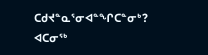ᑕᑯᔪᓐᓇᕐᓂᐊᓐᖏᑕᓐᓂᒃ? ᐊᑕᓂᖅ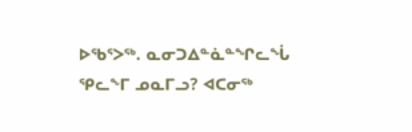ᐅᖃᕐᐳᖅ. ᓇᓂᑐᐃᓐᓈᓐᖏᓚᖔ ᕿᓚᖕᒥ ᓄᓇᒥᓗ? ᐊᑕᓂᖅ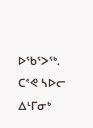ᐅᖃᕐᐳᖅ.
ᑕᕝᕙ ᓴᐅᓕ ᐃᒻᒥᓂᒃ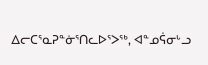ᐃᓕᑕᕐᓇᕈᓐᓃᕐᑎᓚᐅᕐᐳᖅ, ᐊᓐᓄᕌᓂᒡᓗ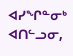ᐊᓯᖏᓐᓂᒃ ᐊᑎᓪᓗᓂ,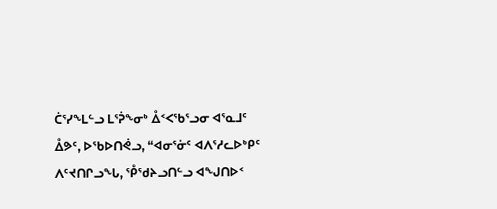ᑖᕐᓯᖕᒪᓪᓗ ᒪᕐᕉᖕᓂᒃ ᐂᑉᐸᖃᕐᓗᓂ ᐊᕐᓇᒧᑦ ᐂᕗᑦ, ᐅᖃᐅᑎᕚᓗ, “ᐊᓂᕐᓃᑦ ᐊᐱᕐᓱᓚᐅᒃᑭᑦ ᐱᑦᔪᑎᒋᓗᖓ, ᕾᖁᔨᓗᑎᓪᓗ ᐊᖑᑎᐅᑉ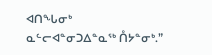ᐊᑎᖓᓂᒃ ᓇᓪᓕᐊᓐᓂᑐᐃᓐᓇᖅ ᑍᔭᓐᓂᒃ.”